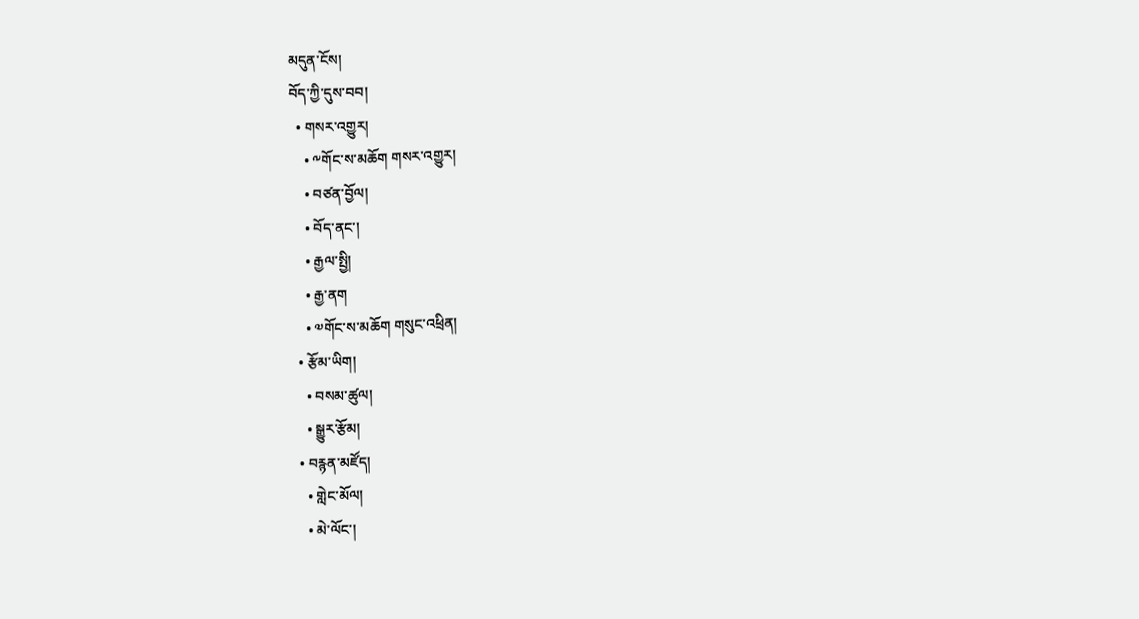མདུན་ངོས།
བོད་ཀྱི་དུས་བབ།
  • གསར་འགྱུར།
    • ༸གོང་ས་མཆོག གསར་འགྱུར།
    • བཙན་བྱོལ།
    • བོད་ནང་།
    • རྒྱལ་སྤྱི།
    • རྒྱ་ནག
    • ༧གོང་ས་མཆོག གསུང་འཕྲིན།
  • རྩོམ་ཡིག།
    • བསམ་ཚུལ།
    • སྒྱུར་རྩོམ།
  • བརྙན་མཛོད།
    • གླེང་མོལ།
    • མེ་ལོང་།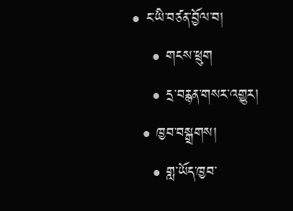• ང་ཡི་བཙན་བྱོལ་བ།
    • གངས་ཕྲུག
    • དྲ་བརྙན་གསར་འགྱུར།
  • ཁྱབ་བསྒྲགས།
    • གླ་ཡོད་ཁྱབ་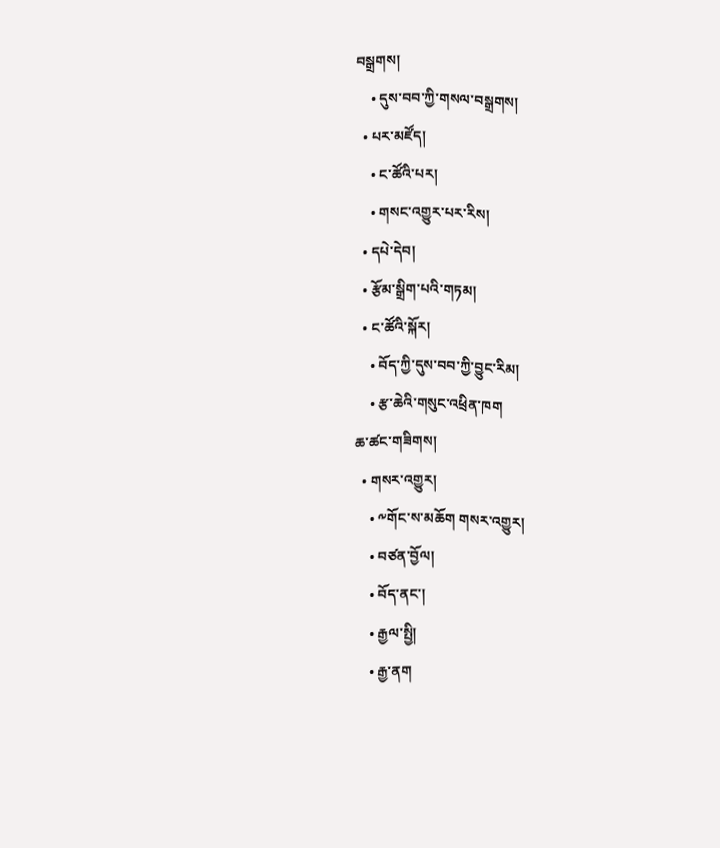བསྒྲགས།
    • དུས་བབ་ཀྱི་གསལ་བསྒྲགས།
  • པར་མཛོད།
    • ང་ཚོའི་པར།
    • གསང་འགྱུར་པར་རིས།
  • དཔེ་དེབ།
  • རྩོམ་སྒྲིག་པའི་གཏམ།
  • ང་ཚོའི་སྐོར།
    • བོད་ཀྱི་དུས་བབ་ཀྱི་བྱུང་རིམ།
    • རྩ་ཆེའི་གསུང་འཕྲིན་ཁག
ཆ་ཚང་གཟིགས།
  • གསར་འགྱུར།
    • ༸གོང་ས་མཆོག གསར་འགྱུར།
    • བཙན་བྱོལ།
    • བོད་ནང་།
    • རྒྱལ་སྤྱི།
    • རྒྱ་ནག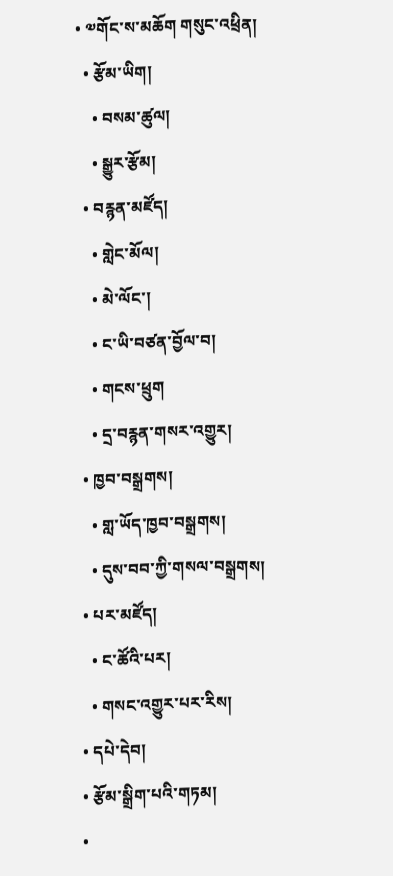• ༧གོང་ས་མཆོག གསུང་འཕྲིན།
  • རྩོམ་ཡིག།
    • བསམ་ཚུལ།
    • སྒྱུར་རྩོམ།
  • བརྙན་མཛོད།
    • གླེང་མོལ།
    • མེ་ལོང་།
    • ང་ཡི་བཙན་བྱོལ་བ།
    • གངས་ཕྲུག
    • དྲ་བརྙན་གསར་འགྱུར།
  • ཁྱབ་བསྒྲགས།
    • གླ་ཡོད་ཁྱབ་བསྒྲགས།
    • དུས་བབ་ཀྱི་གསལ་བསྒྲགས།
  • པར་མཛོད།
    • ང་ཚོའི་པར།
    • གསང་འགྱུར་པར་རིས།
  • དཔེ་དེབ།
  • རྩོམ་སྒྲིག་པའི་གཏམ།
  •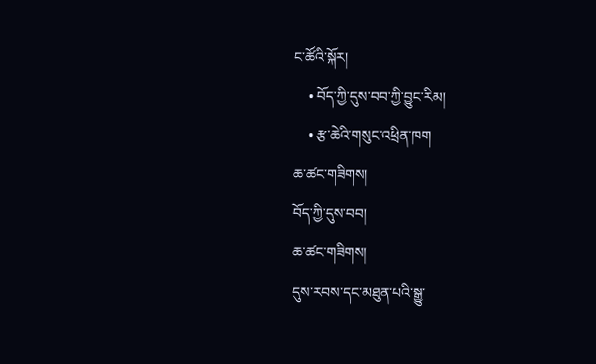ང་ཚོའི་སྐོར།
    • བོད་ཀྱི་དུས་བབ་ཀྱི་བྱུང་རིམ།
    • རྩ་ཆེའི་གསུང་འཕྲིན་ཁག
ཆ་ཚང་གཟིགས།
བོད་ཀྱི་དུས་བབ།
ཆ་ཚང་གཟིགས།
དུས་རབས་དང་མཐུན་པའི་སྒྱུ་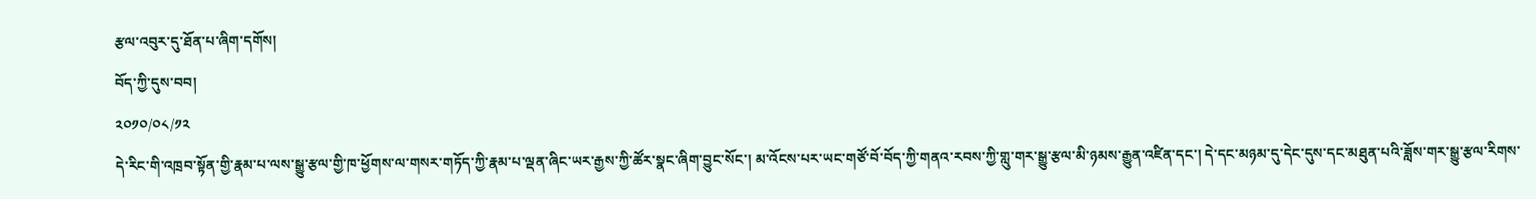རྩལ་འབུར་དུ་ཐོན་པ་ཞིག་དགོས།
བོད་ཀྱི་དུས་བབ།
༢༠༡༠/༠༨/༡༢
དེ་རིང་གི་འཁྲབ་སྟོན་གྱི་རྣམ་པ་ལས་སྒྱུ་རྩལ་གྱི་ཁ་ཕྱོགས་ལ་གསར་གཏོད་ཀྱི་རྣམ་པ་ལྡན་ཞིང་ཡར་རྒྱས་ཀྱི་ཚོར་སྣང་ཞིག་བྱུང་སོང་། མ་འོངས་པར་ཡང་གཙོ་བོ་བོད་ཀྱི་གནའ་རབས་ཀྱི་གླུ་གར་སྒྱུ་རྩལ་མི་ཉམས་རྒྱུན་འཛིན་དང་། དེ་དང་མཉམ་དུ་དེང་དུས་དང་མཐུན་པའི་ཟློས་གར་སྒྱུ་རྩལ་རིགས་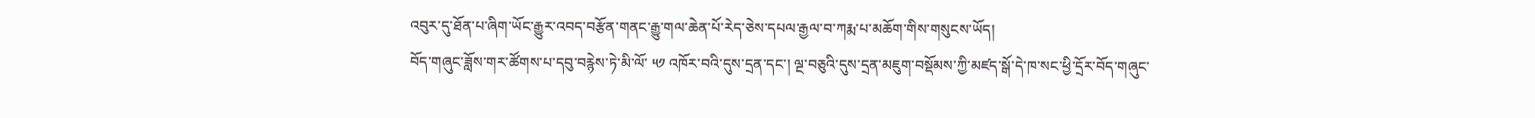འབུར་དུ་ཐོན་པ་ཞིག་ཡོང་རྒྱུར་འབད་བརྩོན་གནང་རྒྱུ་གལ་ཆེན་པོ་རེད་ཅེས་དཔལ་རྒྱལ་བ་ཀརྨ་པ་མཆོག་གིས་གསུངས་ཡོད།
བོད་གཞུང་ཟློས་གར་ཚོགས་པ་དབུ་བརྙེས་ཏེ་མི་ལོ་ ༥༡ འཁོར་བའི་དུས་དྲན་དང་། ལྔ་བཅུའི་དུས་དྲན་མཇུག་བསྡོམས་ཀྱི་མཛད་སྒོ་དེ་ཁ་སང་ཕྱི་དྲོར་བོད་གཞུང་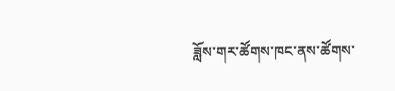ཟློས་གར་ཚོགས་ཁང་ནས་ཚོགས་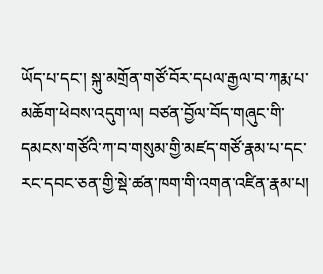ཡོད་པ་དང་། སྐུ་མགྲོན་གཙོ་བོར་དཔལ་རྒྱལ་བ་ཀརྨ་པ་མཆོག་ཕེབས་འདུག་ལ། བཙན་བྱོལ་བོད་གཞུང་གི་དམངས་གཙོའི་ཀ་བ་གསུམ་གྱི་མཛད་གཙོ་རྣམ་པ་དང་རང་དབང་ཅན་གྱི་སྡེ་ཚན་ཁག་གི་འགན་འཛིན་རྣམ་པ།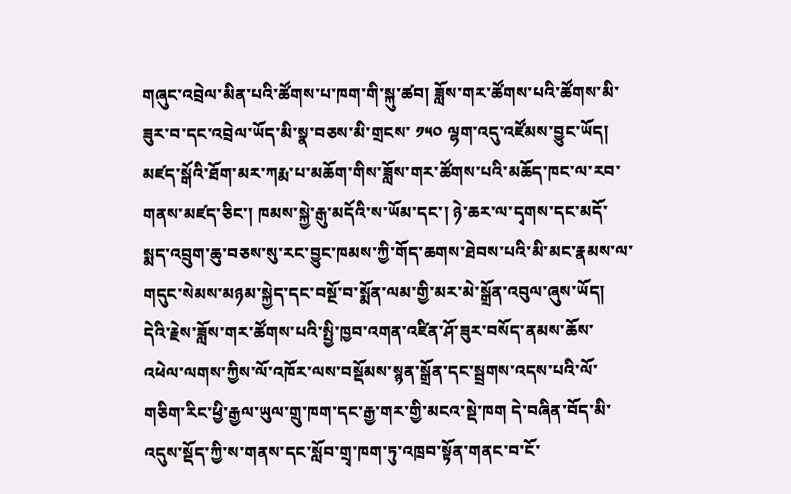གཞུང་འབྲེལ་མིན་པའི་ཚོགས་པ་ཁག་གི་སྐུ་ཚབ། ཟློས་གར་ཚོགས་པའི་ཚོགས་མི་ཟུར་བ་དང་འབྲེལ་ཡོད་མི་སྣ་བཅས་མི་གྲངས་ ༡༥༠ ལྷག་འདུ་འཛོམས་བྱུང་ཡོད། མཛད་སྒོའི་ཐོག་མར་ཀརྨ་པ་མཆོག་གིས་ཟློས་གར་ཚོགས་པའི་མཆོད་ཁང་ལ་རབ་གནས་མཛད་ཅིང་། ཁམས་སྐྱེ་རྒུ་མདོའི་ས་ཡོམ་དང་། ཉེ་ཆར་ལ་དྭགས་དང་མདོ་སྨད་འབྲུག་ཆུ་བཅས་སུ་རང་བྱུང་ཁམས་ཀྱི་གོད་ཆགས་ཐེབས་པའི་མི་མང་རྣམས་ལ་གདུང་སེམས་མཉམ་སྐྱེད་དང་བསྔོ་བ་སྨོན་ལམ་གྱི་མར་མེ་སྒྲོན་འབུལ་ཞུས་ཡོད།
དེའི་རྗེས་ཟློས་གར་ཚོགས་པའི་སྤྱི་ཁྱབ་འགན་འཛིན་ཤོ་ཟུར་བསོད་ནམས་ཆོས་འཕེལ་ལགས་ཀྱིས་ལོ་འཁོར་ལས་བསྡོམས་སྙན་སྒྲོན་དང་སྦྲགས་འདས་པའི་ལོ་གཅིག་རིང་ཕྱི་རྒྱལ་ཡུལ་གྲུ་ཁག་དང་རྒྱ་གར་གྱི་མངའ་སྡེ་ཁག དེ་བཞིན་བོད་མི་འདུས་སྡོད་ཀྱི་ས་གནས་དང་སློབ་གྲྭ་ཁག་ཏུ་འཁྲབ་སྟོན་གནང་བ་ངོ་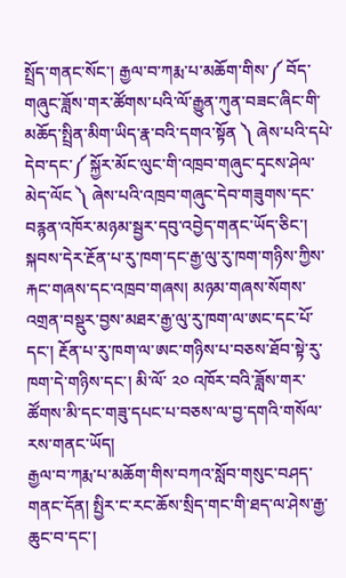སྤྲོད་གནང་སོང་། རྒྱལ་བ་ཀརྨ་པ་མཆོག་གིས་༼ བོད་གཞུང་ཟློས་གར་ཚོགས་པའི་ལོ་རྒྱུན་ཀུན་བཟང་ཞིང་གི་མཆོད་སྤྲིན་མིག་ཡིད་རྣ་བའི་དགའ་སྟོན ༽ ཞེས་པའི་དཔེ་དེབ་དང་༼ སྐྱོར་མོང་ལུང་གི་འཁྲབ་གཞུང་དྭངས་ཤེལ་མེད་ལོང ༽ ཞེས་པའི་འཁྲབ་གཞུང་དེབ་གཟུགས་དང་བརྙན་འཁོར་མཉམ་སྦྱར་དབུ་འབྱེད་གནང་ཡོད་ཅིང་། སྐབས་དེར་རྔོན་པ་རུ་ཁག་དང་རྒྱ་ལུ་རུ་ཁག་གཉིས་ཀྱིས་རྐང་གཞས་དང་འཁྲབ་གཞས། མཉམ་གཞས་སོགས་འགྲན་བསྡུར་བྱས་མཐར་རྒྱ་ལུ་རུ་ཁག་ལ་ཨང་དང་པོ་དང་། རྔོན་པ་རུ་ཁག་ལ་ཨང་གཉིས་པ་བཅས་ཐོབ་སྟེ་རུ་ཁག་དེ་གཉིས་དང་། མི་ལོ་ ༢༠ འཁོར་བའི་ཟློས་གར་ཚོགས་མི་དང་གཟུ་དཔང་པ་བཅས་ལ་བྱ་དགའི་གསོལ་རས་གནང་ཡོད།
རྒྱལ་བ་ཀརྨ་པ་མཆོག་གིས་བཀའ་སློབ་གསུང་བཤད་གནང་དོན། སྤྱིར་ང་རང་ཆོས་སྲིད་གང་གི་ཐད་ལ་ཤེས་རྒྱ་ཆུང་བ་དང་།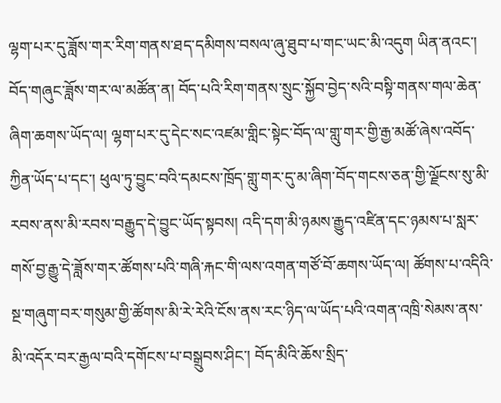ལྷག་པར་དུ་ཟློས་གར་རིག་གནས་ཐད་དམིགས་བསལ་ཞུ་ཐུབ་པ་གང་ཡང་མི་འདུག ཡིན་ནའང་། བོད་གཞུང་ཟློས་གར་ལ་མཚོན་ན། བོད་པའི་རིག་གནས་སྲུང་སྐྱོབ་བྱེད་སའི་བསྟི་གནས་གལ་ཆེན་ཞིག་ཆགས་ཡོད་ལ། ལྷག་པར་དུ་དེང་སང་འཛམ་གླིང་སྟེང་བོད་ལ་གླུ་གར་གྱི་རྒྱ་མཚོ་ཞེས་འབོད་ཀྱིན་ཡོད་པ་དང་། ཕུལ་ཏུ་བྱུང་བའི་དམངས་ཁྲོད་གླུ་གར་དུ་མ་ཞིག་བོད་གངས་ཅན་གྱི་ལྗོངས་སུ་མི་རབས་ནས་མི་རབས་བརྒྱུད་དེ་བྱུང་ཡོད་སྟབས། འདི་དག་མི་ཉམས་རྒྱུད་འཛིན་དང་ཉམས་པ་སླར་གསོ་བྱ་རྒྱུ་དེ་ཟློས་གར་ཚོགས་པའི་གཞི་རྐང་གི་ལས་འགན་གཙོ་བོ་ཆགས་ཡོད་ལ། ཚོགས་པ་འདིའི་སྔ་གཞུག་བར་གསུམ་གྱི་ཚོགས་མི་རེ་རེའི་ངོས་ནས་རང་ཉིད་ལ་ཡོད་པའི་འགན་འཁྲི་སེམས་ནས་མི་འདོར་བར་རྒྱལ་བའི་དགོངས་པ་བསྒྲུབས་ཤིང་། བོད་མིའི་ཆོས་སྲིད་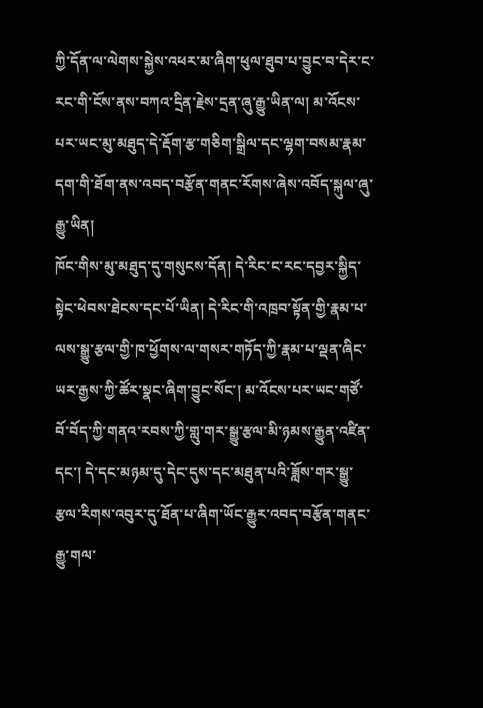ཀྱི་དོན་ལ་ལེགས་སྐྱེས་འཕར་མ་ཞིག་ཕུལ་ཐུབ་པ་བྱུང་བ་དེར་ང་རང་གི་ངོས་ནས་བཀའ་དྲིན་རྗེས་དྲན་ཞུ་རྒྱུ་ཡིན་ལ། མ་འོངས་པར་ཡང་མུ་མཐུད་དེ་རྡོག་རྩ་གཅིག་སྒྲིལ་དང་ལྷག་བསམ་རྣམ་དག་གི་ཐོག་ནས་འབད་བརྩོན་གནང་རོགས་ཞེས་འབོད་སྐུལ་ཞུ་རྒྱུ་ཡིན།
ཁོང་གིས་མུ་མཐུད་དུ་གསུངས་དོན། དེ་རིང་ང་རང་དབྱར་སྐྱིད་སྟེང་ཕེབས་ཐེངས་དང་པོ་ཡིན། དེ་རིང་གི་འཁྲབ་སྟོན་གྱི་རྣམ་པ་ལས་སྒྱུ་རྩལ་གྱི་ཁ་ཕྱོགས་ལ་གསར་གཏོད་ཀྱི་རྣམ་པ་ལྡན་ཞིང་ཡར་རྒྱས་ཀྱི་ཚོར་སྣང་ཞིག་བྱུང་སོང་། མ་འོངས་པར་ཡང་གཙོ་བོ་བོད་ཀྱི་གནའ་རབས་ཀྱི་གླུ་གར་སྒྱུ་རྩལ་མི་ཉམས་རྒྱུན་འཛིན་དང་། དེ་དང་མཉམ་དུ་དེང་དུས་དང་མཐུན་པའི་ཟློས་གར་སྒྱུ་རྩལ་རིགས་འབུར་དུ་ཐོན་པ་ཞིག་ཡོང་རྒྱུར་འབད་བརྩོན་གནང་རྒྱུ་གལ་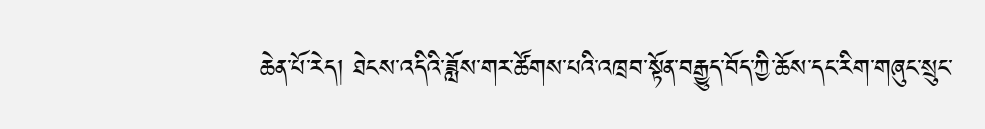ཆེན་པོ་རེད། ཐེངས་འདིའི་ཟློས་གར་ཚོགས་པའི་འཁྲབ་སྟོན་བརྒྱུད་བོད་ཀྱི་ཆོས་དང་རིག་གཞུང་སྲུང་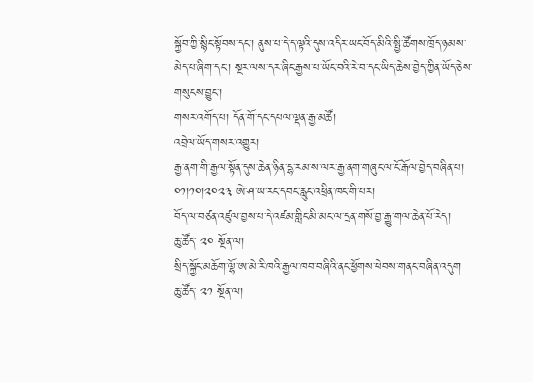སྐྱོབ་ཀྱི་སྙིང་སྟོབས་དང་། ནུས་པ་དེ་ད་ལྟའི་དུས་འདིར་ཡང་བོད་མིའི་སྤྱི་ཚོགས་ཁྲོད་ཉམས་མེད་པ་ཞིག་དང་། སྔར་ལས་དར་ཞིང་རྒྱས་པ་ཡོང་བའི་རེ་བ་དང་ཡིད་ཆེས་བྱེད་ཀྱིན་ཡོད་ཅེས་གསུངས་བྱུང་།
གསར་འགོད་པ། དོན་གོ་དང་དཔལ་ལྡན་རྒྱ་མཚོ།
འབྲེལ་ཡོད་གསར་འགྱུར།
རྒྱ་ནག་གི་རྒྱལ་སྟོན་དུས་ཆེན་ཉིན་དྷ་རམ་ས་ལར་རྒྱ་ནག་གཞུང་ལ་ངོ་རྒོལ་བྱེད་བཞིན་པ། ༠༡།༡༠།༢༠༢༣ ཨེ་ཤ་ཡ་རང་དབང་རླུང་འཕྲིན་ཁང་གི་པར།
བོད་ལ་བཙན་འཛུལ་བྱས་པ་དེ་འཛམ་གླིང་མི་མང་ལ་དྲན་གསོ་བྱ་རྒྱུ་གལ་ཆེན་པོ་རེད།
ཆུ་ཚོད་ ༢༠ སྔོན་ལ།
སྲིད་སྐྱོང་མཆོག་ལྷོ་ཨ་མེ་རི་ཁའི་རྒྱལ་ཁབ་བཞིའི་ནང་ཕྱོགས་ཕེབས་གནང་བཞིན་འདུག
ཆུ་ཚོད་ ༢༡ སྔོན་ལ།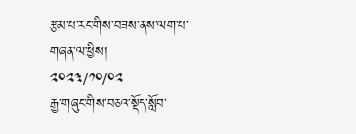རྩམ་པ་རང་གིས་བཟས་ནས་ལག་པ་གཞན་ལ་ཕྱིས།
༢༠༢༣/༡༠/༠༢
རྒྱ་གཞུང་གིས་བཅའ་སྡོད་སློབ་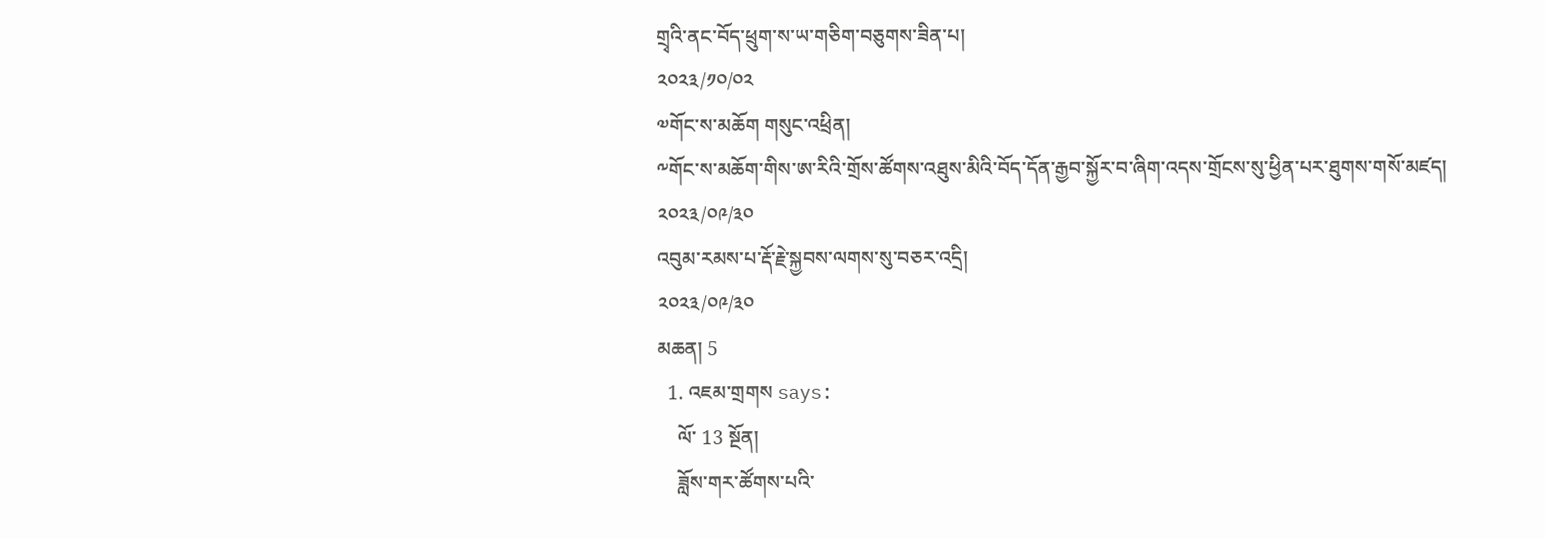གྲྭའི་ནང་བོད་ཕྲུག་ས་ཡ་གཅིག་བཅུགས་ཟིན་པ།
༢༠༢༣/༡༠/༠༢
༧གོང་ས་མཆོག གསུང་འཕྲིན།
༸གོང་ས་མཆོག་གིས་ཨ་རིའི་གྲོས་ཚོགས་འཐུས་མིའི་བོད་དོན་རྒྱབ་སྐྱོར་བ་ཞིག་འདས་གྲོངས་སུ་ཕྱིན་པར་ཐུགས་གསོ་མཛད།
༢༠༢༣/༠༩/༣༠
འབུམ་རམས་པ་རྡོ་རྗེ་སྐྱབས་ལགས་སུ་བཅར་འདྲི།
༢༠༢༣/༠༩/༣༠
མཆན། 5
  1. འཇམ་གྲགས says:
    ལོ་ 13 སྔོན།
    ཟློས་གར་ཚོགས་པའི་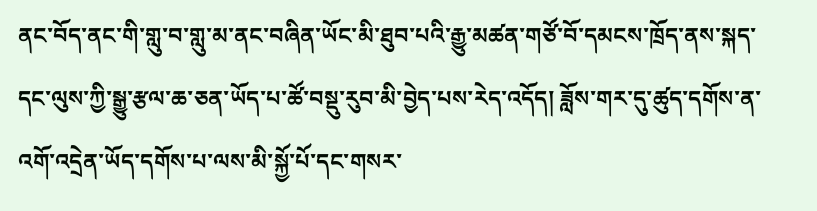ནང་བོད་ནང་གི་གླུ་བ་གླུ་མ་ནང་བཞིན་ཡོང་མི་ཐུབ་པའི་རྒྱུ་མཚན་གཙོ་བོ་དམངས་ཁྲོད་ནས་སྐད་དང་ལུས་ཀྱི་སྒྱུ་རྩལ་ཆ་ཅན་ཡོད་པ་ཚོ་བསྡུ་རུབ་མི་བྱེད་པས་རེད་འདོད། ཟློས་གར་དུ་ཚུད་དགོས་ན་འགོ་འདྲེན་ཡོད་དགོས་པ་ལས་མི་སྐྱོ་པོ་དང་གསར་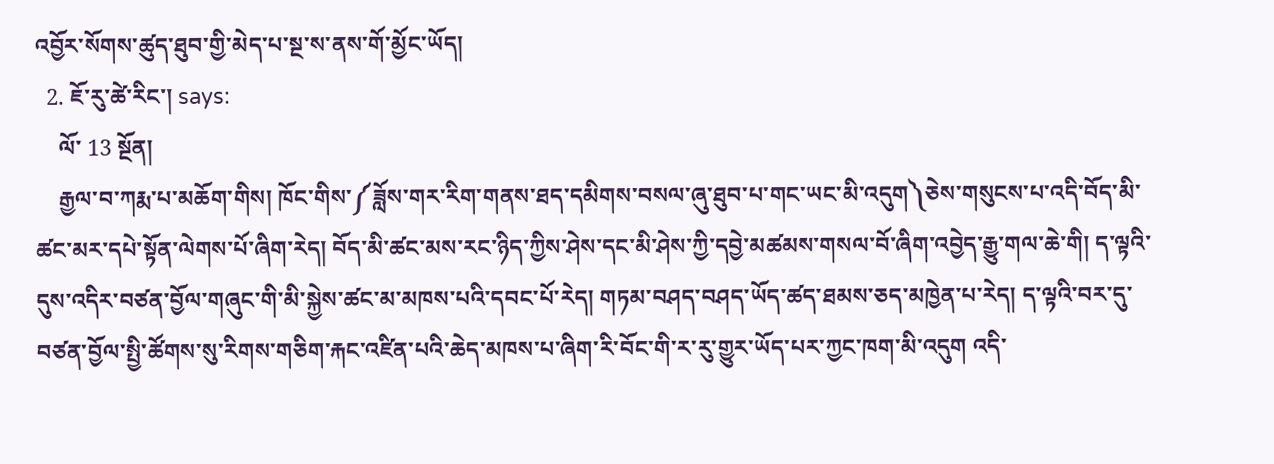འབྱོར་སོགས་ཚུད་ཐུབ་གྱི་མེད་པ་སྔ་ས་ནས་གོ་མྱོང་ཡོད།
  2. ཇོ་རུ་ཚེ་རིང་། says:
    ལོ་ 13 སྔོན།
    རྒྱལ་བ་ཀརྨ་པ་མཆོག་གིས། ཁོང་གིས་༼ཟློས་གར་རིག་གནས་ཐད་དམིགས་བསལ་ཞུ་ཐུབ་པ་གང་ཡང་མི་འདུག༽ཅེས་གསུངས་པ་འདི་བོད་མི་ཚང་མར་དཔེ་སྟོན་ལེགས་པོ་ཞིག་རེད། བོད་མི་ཚང་མས་རང་ཉིད་ཀྱིས་ཤེས་དང་མི་ཤེས་ཀྱི་དབྱེ་མཚམས་གསལ་བོ་ཞིག་འབྱེད་རྒྱུ་གལ་ཆེ་གི། ད་ལྟའི་དུས་འདིར་བཙན་བྱོལ་གཞུང་གི་མི་སྐྱེས་ཚང་མ་མཁས་པའི་དབང་པོ་རེད། གཏམ་བཤད་བཤད་ཡོད་ཚད་ཐམས་ཅད་མཁྱེན་པ་རེད། ད་ལྟའི་བར་དུ་བཙན་བྱོལ་སྤྱི་ཚོགས་སུ་རིགས་གཅིག་རྐང་འཛིན་པའི་ཆེད་མཁས་པ་ཞིག་རི་བོང་གི་ར་རུ་གྱུར་ཡོད་པར་ཀྱང་ཁག་མི་འདུག འདི་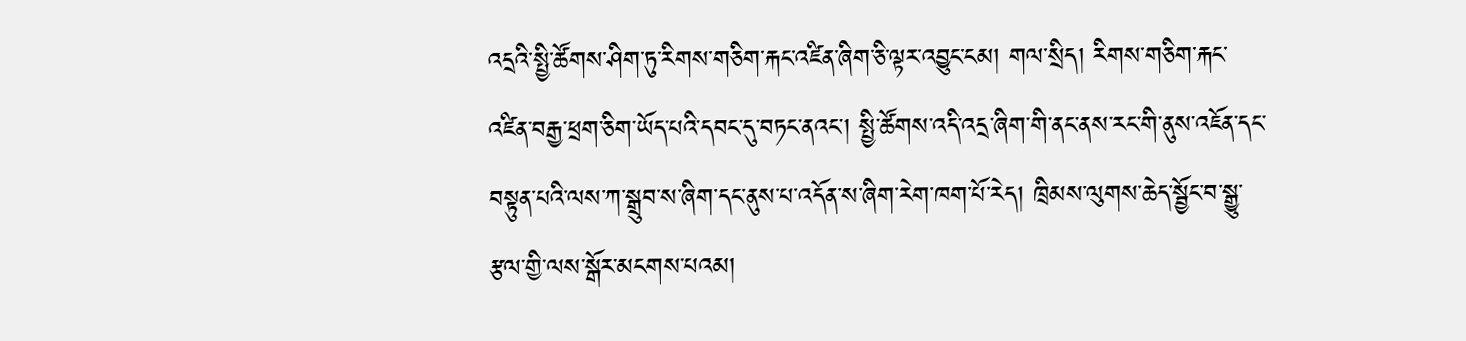འདྲའི་སྤྱི་ཚོགས་ཤིག་ཏུ་རིགས་གཅིག་རྐང་འཛིན་ཞིག་ཅི་ལྟར་འབྱུང་ངམ། གལ་སྲིད། རིགས་གཅིག་རྐང་འཛིན་བརྒྱ་ཕྲག་ཅིག་ཡོད་པའི་དབང་དུ་བཏང་ནའང་། སྤྱི་ཚོགས་འདི་འདྲ་ཞིག་གི་ནང་ནས་རང་གི་ནུས་འཇོན་དང་བསྟུན་པའི་ལས་ཀ་སྒྲུབ་ས་ཞིག་དང་ནུས་པ་འདོན་ས་ཞིག་རེག་ཁག་པོ་རེད། ཁྲིམས་ལུགས་ཆེད་སྦྱོང་བ་སྒྱུ་རྩལ་གྱི་ལས་སྒོར་མངགས་པའམ།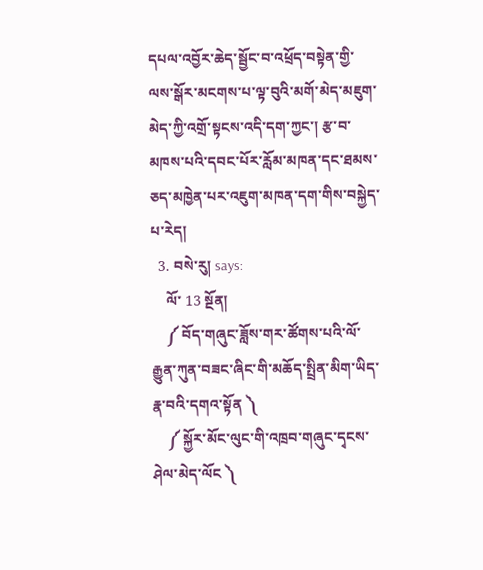དཔལ་འབྱོར་ཆེད་སྦྱོང་བ་འཕྲོད་བསྟེན་གྱི་ལས་སྒོར་མངགས་པ་ལྟ་བུའི་མགོ་མེད་མཇུག་མེད་ཀྱི་འགྲོ་སྟངས་འདི་དག་ཀྱང་། རྩ་བ་མཁས་པའི་དབང་པོར་རློམ་མཁན་དང་ཐམས་ཅད་མཁྱེན་པར་འཇུག་མཁན་དག་གིས་བསྐྱེད་པ་རེད།
  3. བསེ་རུ། says:
    ལོ་ 13 སྔོན།
    ༼ བོད་གཞུང་ཟློས་གར་ཚོགས་པའི་ལོ་རྒྱུན་ཀུན་བཟང་ཞིང་གི་མཆོད་སྤྲིན་མིག་ཡིད་རྣ་བའི་དགའ་སྟོན ༽
    ༼ སྐྱོར་མོང་ལུང་གི་འཁྲབ་གཞུང་དྭངས་ཤེལ་མེད་ལོང ༽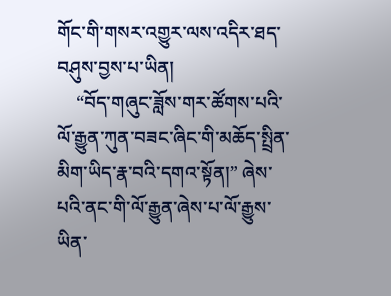གོང་གི་གསར་འགྱུར་ལས་འདིར་ཐད་བཤུས་བྱས་པ་ཡིན།
    “བོད་གཞུང་ཟློས་གར་ཚོགས་པའི་ལོ་རྒྱུན་ཀུན་བཟང་ཞིང་གི་མཆོད་སྤྲིན་མིག་ཡིད་རྣ་བའི་དགའ་སྟོན།” ཞེས་པའི་ནང་གི་ལོ་རྒྱུན་ཞེས་པ་ལོ་རྒྱུས་ཡིན་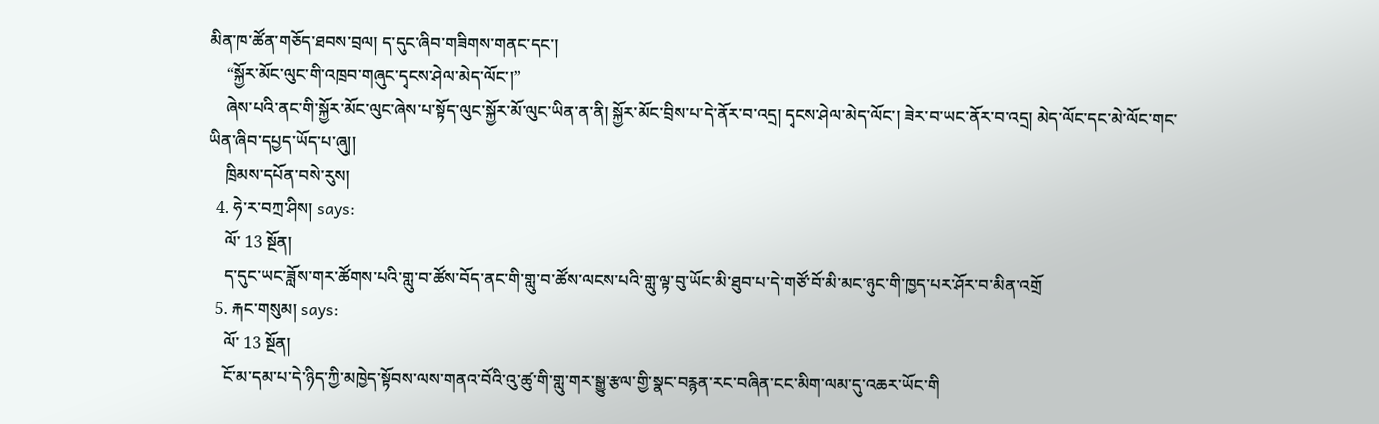མིན་ཁ་ཚོན་གཅོད་ཐབས་བྲལ། ད་དུང་ཞིབ་གཟིགས་གནང་དང་།
    “སྐྱོར་མོང་ལུང་གི་འཁྲབ་གཞུང་དྭངས་ཤེལ་མེད་ལོང་།”
    ཞེས་པའི་ནང་གི་སྐྱོར་མོང་ལུང་ཞེས་པ་སྟོད་ལུང་སྐྱོར་མོ་ལུང་ཡིན་ན་ནི། སྐྱོར་མོང་བྲིས་པ་དེ་ནོར་བ་འདྲ། དྭངས་ཤེལ་མེད་ལོང་། ཟེར་བ་ཡང་ནོར་བ་འདྲ། མེད་ལོང་དང་མེ་ལོང་གང་ཡིན་ཞིབ་དཔྱད་ཡོད་པ་ཞུ།།
    ཁྲིམས་དཔོན་བསེ་རུས།
  4. ཧེ་ར་བཀྲ་ཤིས། says:
    ལོ་ 13 སྔོན།
    ད་དུང་ཡང་ཟློས་གར་ཚོགས་པའི་གླུ་བ་ཚོས་བོད་ནང་གི་གླུ་བ་ཚོས་ལངས་པའི་གླུ་ལྟ་བུ་ཡོང་མི་ཐུབ་པ་དེ་གཙོ་བོ་མི་མང་ཉུང་གི་ཁྱད་པར་ཤོར་བ་མིན་འགྲོ
  5. རྐང་གསུམ། says:
    ལོ་ 13 སྔོན།
    ངོ་མ་དམ་པ་དེ་ཉིད་ཀྱི་མཁྱེད་སྟོབས་ལས་གནའ་བོའི་འུ་ཚུ་གི་གླུ་གར་སྒྱུ་རྩལ་གྱི་སྣང་བརྙན་རང་བཞིན་ངང་མིག་ལམ་དུ་འཆར་ཡོང་གི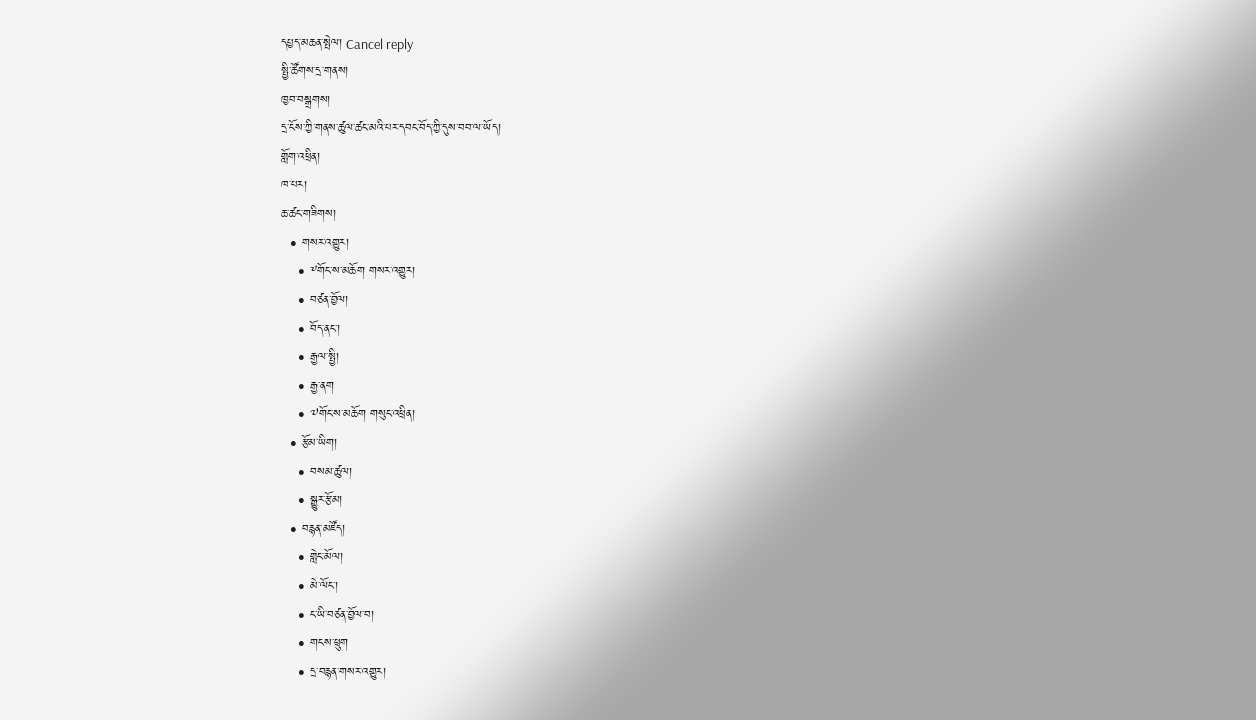དཔྱད་མཆན་སྤེལ། Cancel reply
སྤྱི་ཚོགས་དྲ་གནས།
ཁྱབ་བསྒྲགས།
དྲ་ངོས་ཀྱི་གནས་ཚུལ་ཚང་མའི་པར་དབང་བོད་ཀྱི་དུས་བབ་ལ་ཡོད།
གློག་འཕྲིན།
ཁ་པར།
ཆ་ཚང་གཟིགས།
  • གསར་འགྱུར།
    • ༸གོང་ས་མཆོག གསར་འགྱུར།
    • བཙན་བྱོལ།
    • བོད་ནང་།
    • རྒྱལ་སྤྱི།
    • རྒྱ་ནག
    • ༧གོང་ས་མཆོག གསུང་འཕྲིན།
  • རྩོམ་ཡིག།
    • བསམ་ཚུལ།
    • སྒྱུར་རྩོམ།
  • བརྙན་མཛོད།
    • གླེང་མོལ།
    • མེ་ལོང་།
    • ང་ཡི་བཙན་བྱོལ་བ།
    • གངས་ཕྲུག
    • དྲ་བརྙན་གསར་འགྱུར།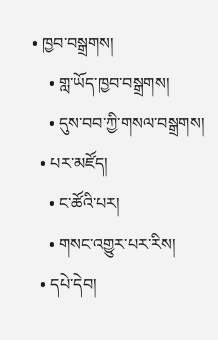• ཁྱབ་བསྒྲགས།
    • གླ་ཡོད་ཁྱབ་བསྒྲགས།
    • དུས་བབ་ཀྱི་གསལ་བསྒྲགས།
  • པར་མཛོད།
    • ང་ཚོའི་པར།
    • གསང་འགྱུར་པར་རིས།
  • དཔེ་དེབ།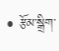• རྩོམ་སྒྲིག་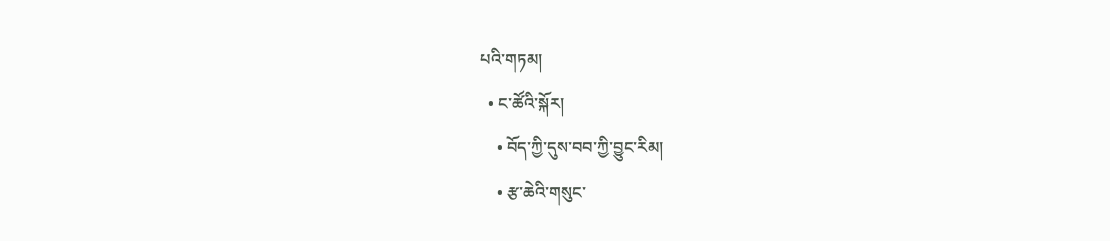པའི་གཏམ།
  • ང་ཚོའི་སྐོར།
    • བོད་ཀྱི་དུས་བབ་ཀྱི་བྱུང་རིམ།
    • རྩ་ཆེའི་གསུང་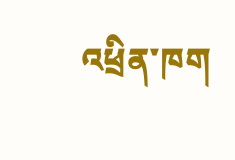འཕྲིན་ཁག